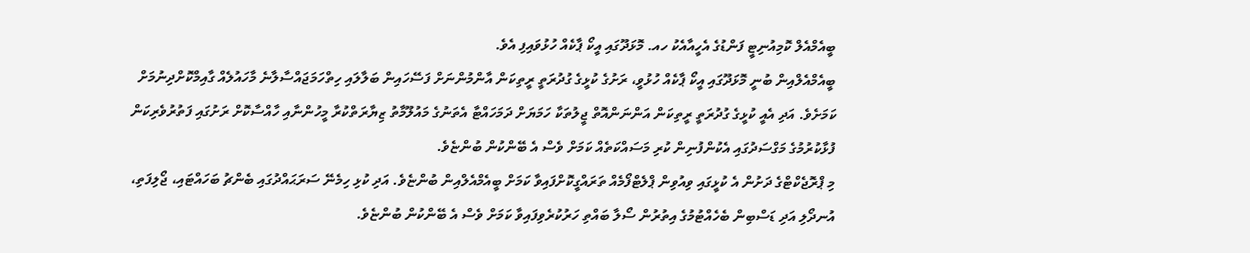ބީއެމްއެލް ކޮމިއުނިޓީ ފަންޑުގެ އެހީއާއެކު ހއ. މޮޅަދޫގައި އީކޯ ޕާކެއް ހުޅުވައިފި އެވެ.
ބީއެމްއެލްއިން ބުނީ މޮޅަދޫގައި އީކޯ ޕާކެއް ހުޅުވީ، ރަށުގެ ކުޅީގެ ގުދުރަތީ ރީތިކަން އާންމުންނަށް ފަސޭހައިން ބަލާލައި ހިތްހަމަޖައްސާލާނެ މާހައުލެއް ގާއިމްކޮށްދިނުމަށް ކަމަށެވެ. އަދި އެއީ ކުޅީގެ ގުދުރަތީ ރީތިކަން އަންނަންއޮތް ޖީލުތަކާ ހަމަޔަށް ދަމަހައްޓާ އެތަނުގެ މައުލޫމާތު ޒިޔާރަތްކުރާ މީހުންނާއި ހާއްސާކޮށް ރަށުގައި ފަތުރުވެރިކަން ފުޅާކުރުމުގެ މަގްސަދުގައި އެކުންފުނިން ކުރި މަސައްކަތެއް ކަމަށް ވެސް އެ ބޭންކުން ބުންޏެވެ.
މި ޕްރޮޖެކްޓްގެ ދަށުން އެ ކުޅީގައި ވިއުވިން ޕްލެޓްފޯމެއް ތަރައްގީކޮށްފައިވާ ކަމަށް ބީއެމްއެލްއިން ބުންޏެވެ. އަދި ކުޅި ހިމެނޭ ސަރަޙައްދުގައި ބެންޗު ބަހައްޓައި، ޖޯލިފަތި، އުނދޯލި އަދި ޑަސްބިން ބެހެއްޓުމުގެ އިތުރުން ސޯލާ ބައްތި ހަރުކުރެވިފައިވާ ކަމަށް ވެސް އެ ބޭންކުން ބުންޏެވެ.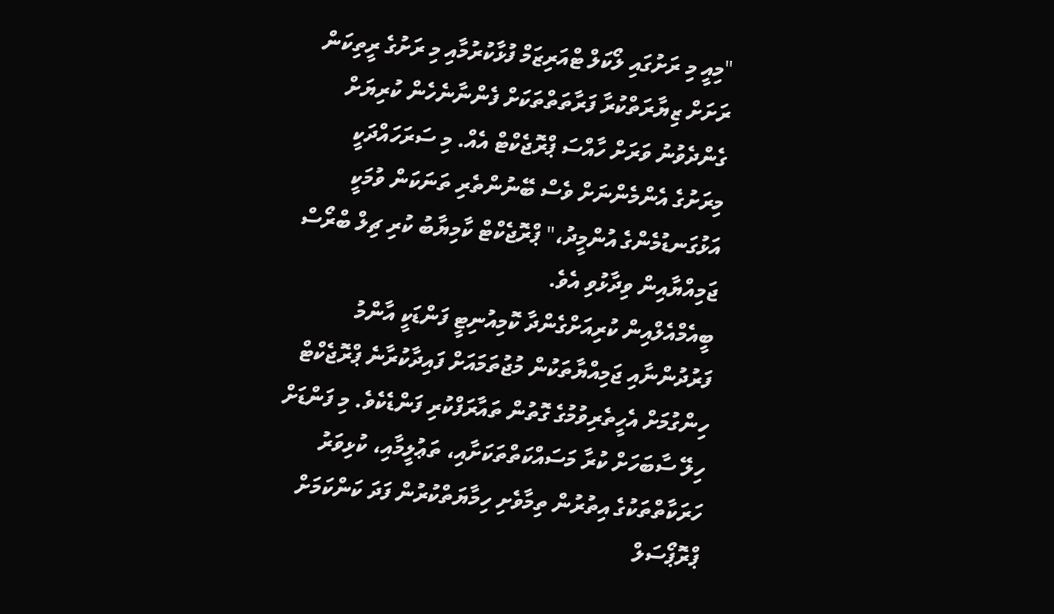"މިއީ މި ރަށުގައި ލޯކަލް ޓްއަރިޒަމް ފުޅާކުރުމާއި މި ރަށުގެ ރީތިކަން ރަށަށް ޒިޔާރަތްކުރާ ފަރާތަތްތަކަށް ފެންނާނެހެން ކުރިޔަށް ގެންދެވުނު ވަރަށް ހާއްސަ ޕްރޮޖެކްޓް އެއް. މި ސަރަހައްދަކީ މިރަށުގެ އެންމެންނަށް ވެސް ބޭނުންތެރި ތަނަކަން ވުމަކީ އަޅުގަނޑުމެންގެ އުންމީދު،" ޕްރޮޖެކްޓް ކާމިޔާބު ކުރި ޗިލް ބްރޯސް ޖަމިއްޔާއިން ވިދާޅުވި އެވެ.
ބީއެމްއެލްއިން ކުރިއަށްގެންދާ ކޮމިއުނިޓީ ފަންޑަކީ އާންމު ފަރުދުންނާއި ޖަމިއްޔާތަކުން މުޖުތަމައަށް ފައިދާކުރާނެ ޕްރޮޖެކްޓް ހިންގުމަށް އެހީތެރިވުމުގެ ގޮތުން ތައާރަފްކުރި ފަންޑެކެވެ. މި ފަންޑަށް ހިލޭ ސާބަހަށް ކުރާ މަސައްކަތްތަކަށާއި، ތަޢުލީމާއި، ކުޅިވަރު ހަރަކާތްތަކުގެ އިތުރުން ތިމާވެށި ހިމާޔަތްކުރުން ފަދަ ކަންކަމަށް ޕްރޮޕޯސަލް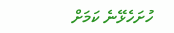ހުށަހެޅޭނެ ކަމަށް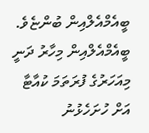ބީއެމްއެލްއިން ބުންޏެވެ.
ބީއެމްއެލްއިން މިހާރު ދަނީ މިއަހަރުގެ ފުރަތަމަ ކުއާޓާ އަށް ހުށަހެޅުނު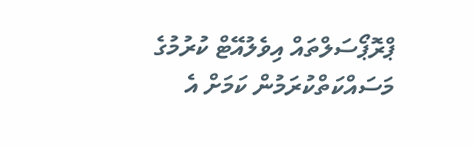ޕްރޮޕޯސަލްތައް އިވެލުއޭޓް ކުރުމުގެ މަސައްކަތްކުރަމުން ކަމަށް އެ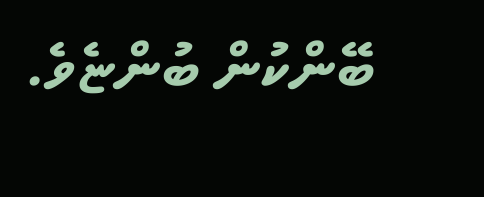ބޭންކުން ބުންޏެވެ.